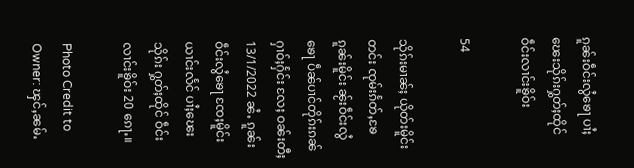ၵူၼ်းဝဵင်းလွႆၶေႃ ပၢႆႈၽေးသိုၵ်းႁွတ်ႈထိုင် ဝဵင်းလၢင်းၶိူဝ်း

54

သိုၵ်းမၢၼ်ႈ ယိုတ်းမိူင်းတင်း ၸုမ်းၵႅတ်ႇၶႄၵူၼ်းမိူင်း ၼႂ်းဝဵင်းလွႆၶေႃ ပဵၼ်ပၢင်တိုၵ်းၵၼ် ႁၢဝ်ႈႁႅင်း လႄႈ ဝၼ်းတီႈ 13/1/2022 ၼႆႉ ၵူၼ်းဝဵင်းလွႆၶေႃ ၸႄႈမိူင်းယၢင်းလႅင် ပၢႆႈၽေးသိုၵ်း ႁွတ်ႈထိုင် ဝဵင်းလၢင်းၶိူဝ်း 20 ၵေႃႉ။

Photo Credit to Owner: ၾင်ႇၼမ်ႉ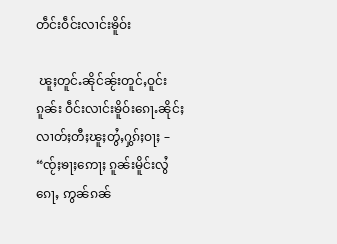တဵင်းဝဵင်းလၢင်းၶိူဝ်း

 ၽူႈတူင်ႉၼိုင်ၼႂ်းတူင်ႇဝူင်းၵူၼ်း ဝဵင်းလၢင်းၶိူဝ်းၵေႃႉၼိုင်ႈ လၢတ်ႈတီႈၽူႈတွႆႇႁွၵ်ႈဝႃႈ – “ၸႂ်ႈၶႃႈဢေႃႈ ၵူၼ်းမိူင်းလွႆၵေႃႇ ဢွၼ်ၵၼ်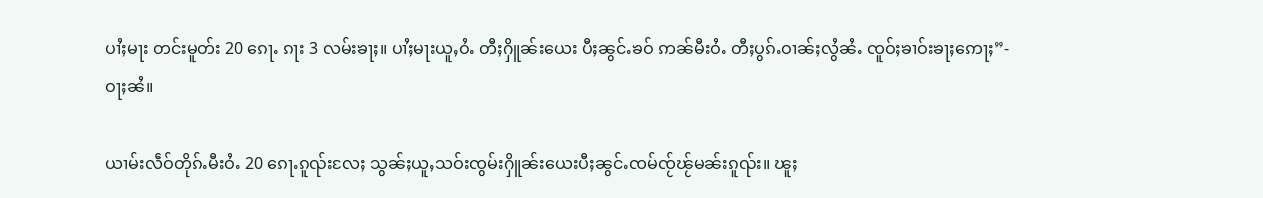ပၢႆႈမႃး တင်းမူတ်း 20 ၵေႃႉ ၵႃး 3 လမ်းၶႃႈ။ ပၢႆႈမႃးယူႇဝႆႉ တီႈႁိူၼ်းယေး ပီႈၼွင်ႉၶဝ် ဢၼ်မီးဝႆႉ တီႈပွၵ်ႉဝၢၼ်ႈလွႆၼႆႉ ၸူဝ်ႈၶၢဝ်းၶႃႈဢေႃႈ”- ဝႃႈၼႆ။

ယၢမ်းလဵဝ်တိုၵ်ႉမီးဝႆႉ 20 ၵေႃႉၵူၺ်းလႄႈ သွၼ်ႈယူႇသဝ်းၸွမ်းႁိူၼ်းယေးပီႈၼွင်ႉၸမ်ၸႂ်ၽႂ်မၼ်းၵူၺ်း။ ၽူႈ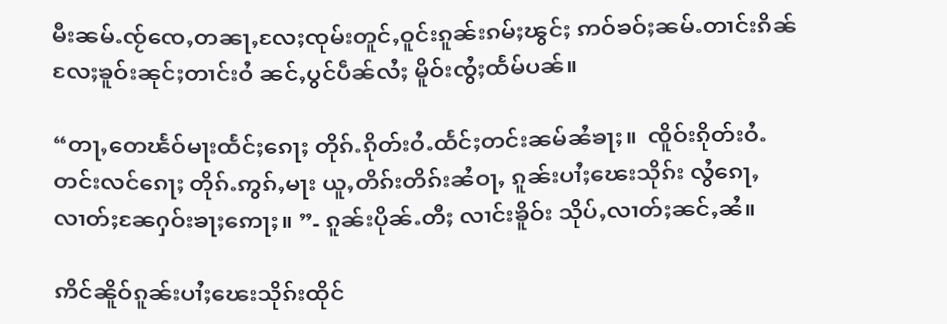မီးၼမ်ႉၸႂ်ၸေႇတၼႃႇလႄႈၸုမ်းတူင်ႇဝူင်းၵူၼ်းၵမ်ႈၽွင်ႈ ဢဝ်ၶဝ်ႈၼမ်ႉတၢင်းၵိၼ်လႄႈၶူဝ်းၼုင်ႈတၢင်းဝႆ ၼင်ႇပွင်ပဵၼ်လႆႈ မိူဝ်းၸွႆႈထႅမ်ပၼ်။

“တႃႇတေၽႅဝ်မႃးထႅင်ႈၵေႃႈ တိုၵ်ႉၵိုတ်းဝႆႉထႅင်ႈတင်းၼမ်ၼႆၶႃႈ။  ၸိူဝ်းၵိုတ်းဝႆႉတင်းလင်ၵေႃႈ တိုၵ်ႉဢွၵ်ႇမႃး ယူႇတိၵ်းတိၵ်းၼႆဝႃႇ ၵူၼ်းပၢႆႈၽေးသိုၵ်း လွႆၵေႃႇ လၢတ်ႈၼႄႁဝ်းၶႃႈဢေႃႈ။ ”- ၵူၼ်းပိုၼ်ႉတီႈ လၢင်းၶိူဝ်း သိုပ်ႇလၢတ်ႈၼင်ႇၼႆ။

ဢိင်ၼိူဝ်ၵူၼ်းပၢႆႈၽေးသိုၵ်းထိုင်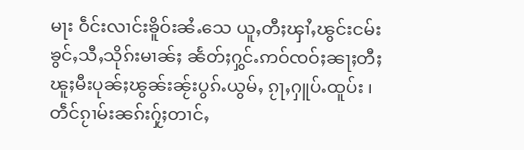မႃး ဝဵင်းလၢင်းၶိူဝ်းၼႆႉသေ ယူႇတီႈၾၢႆႇၽွင်းငမ်း ၶွင်ႇသီႇသိုၵ်းမၢၼ်ႈ ၼႅတ်ႈႁွင်ႉဢဝ်ၸဝ်ႈၼႃႈတီႈ ၽူႈမီးပုၼ်ႈၽွၼ်းၼႂ်းပွၵ်ႉယွမ်ႇ ၵႂႃႇႁူပ်ႉထူပ်း ၊ တဵင်ၵႂၢမ်းၼၵ်းႁႂ်ႈတၢင်ႇ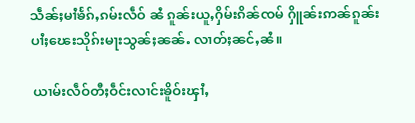သဵၼ်ႈမၢႆၶႅၵ်ႇၵမ်းလဵဝ် ၼႆ ၵူၼ်းယူႇႁိမ်းၵိၼ်ၸမ် ႁိူၼ်းဢၼ်ၵူၼ်းပၢႆႈၽေးသိုၵ်းမႃးသွၼ်ႈၼၼ်ႉ လၢတ်ႈၼင်ႇၼႆ။

 ယၢမ်းလဵဝ်တီႈဝဵင်းလၢင်းၶိူဝ်းၾၢႆႇ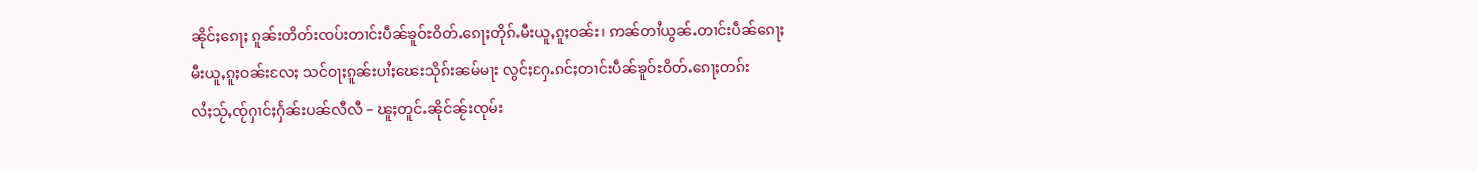ၼိုင်ႈၵေႃႈ ၵူၼ်းတိတ်းၸပ်းတၢင်းပဵၼ်ၶူဝ်ႊဝိတ်ႉၵေႃႈတိုၵ်ႉမီးယူႇၵူႈဝၼ်း၊ ဢၼ်တၢႆယွၼ်ႉတၢင်းပဵၼ်ၵေႃႈမီးယူႇၵူႈဝၼ်းလႄႈ သင်ဝႃႈၵူၼ်းပၢႆႈၽေးသိုၵ်းၼမ်မႃး လွင်ႈႁႄႉၵင်ႈတၢင်းပဵၼ်ၶူဝ်ႊဝိတ်ႉၵေႃႈတၵ်းလႆႈသႂ်ႇၸႂ်ႁၢင်ႈႁႅၼ်းပၼ်လီလီ – ၽူႈတူင်ႉၼိုင်ၼႂ်းၸုမ်း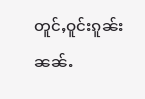တူင်ႇဝူင်းၵူၼ်းၼၼ်ႉ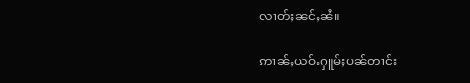လၢတ်ႈၼင်ႇၼႆ။

ဢၢၼ်ႇယဝ်ႉႁူမ်ႈပၼ်တၢင်း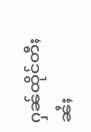ႁၼ်ထိုင်တီႈၼႆႈ